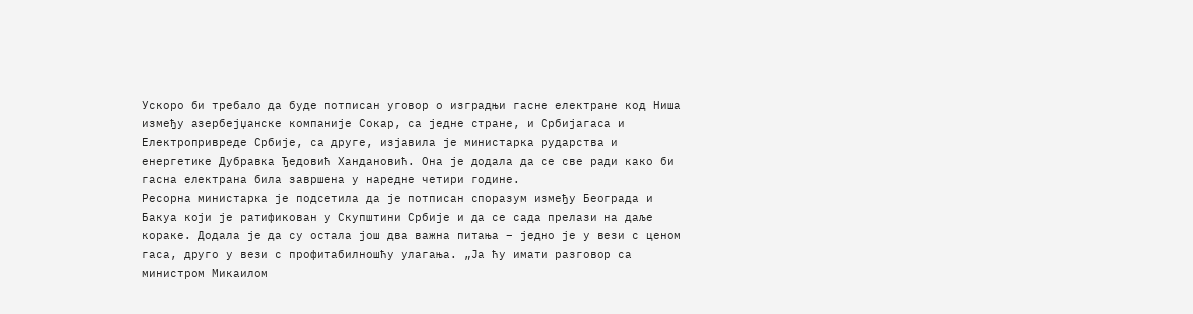Ускоро би требало да буде потписан уговор о изградњи гасне електране код Ниша између азербејџанске компаније Сокар, са једне стране, и Србијагаса и Електропривреде Србије, са друге, изјавила је министарка рударства и енергетике Дубравка Ђедовић Хандановић. Она је додала да се све ради како би гасна електрана била завршена у наредне четири године.
Ресорна министарка је подсетила да је потписан споразум између Београда и Бакуа који је ратификован у Скупштини Србије и да се сада прелази на даље кораке. Додала је да су остала још два важна питања – једно је у вези с ценом гаса, друго у вези с профитабилношћу улагања. „Ја ћу имати разговор са министром Микаилом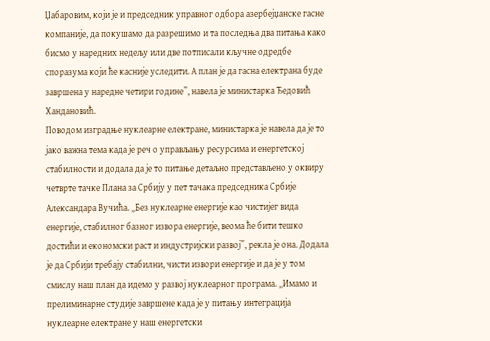Џабаровим, који је и председник управног одбора азербејџанске гасне компаније, да покушамо да разрешимо и та последња два питања како бисмо у наредних недељу или две потписали кључне одредбе споразума који ће касније уследити. А план је да гасна електрана буде завршена у наредне четири године”, навела је министарка Ђедовић Хандановић.
Поводом изградње нуклеарне електране, министарка је навела да је то јако важна тема када је реч о управљању ресурсима и енергетској стабилности и додала да је то питање детаљно представљено у оквиру четврте тачке Плана за Србију у пет тачака председника Србије Александара Вучића. „Без нуклеарне енергије као чистијег вида енергије, стабилног базног извора енергије, веома ће бити тешко достићи и економски раст и индустријски развој”, рекла је она. Додала је да Србији требају стабилни, чисти извори енергије и да је у том смислу наш план да идемо у развој нуклеарног програма. „Имамо и прелиминарне студије завршене када је у питању интеграција нуклеарне електране у наш енергетски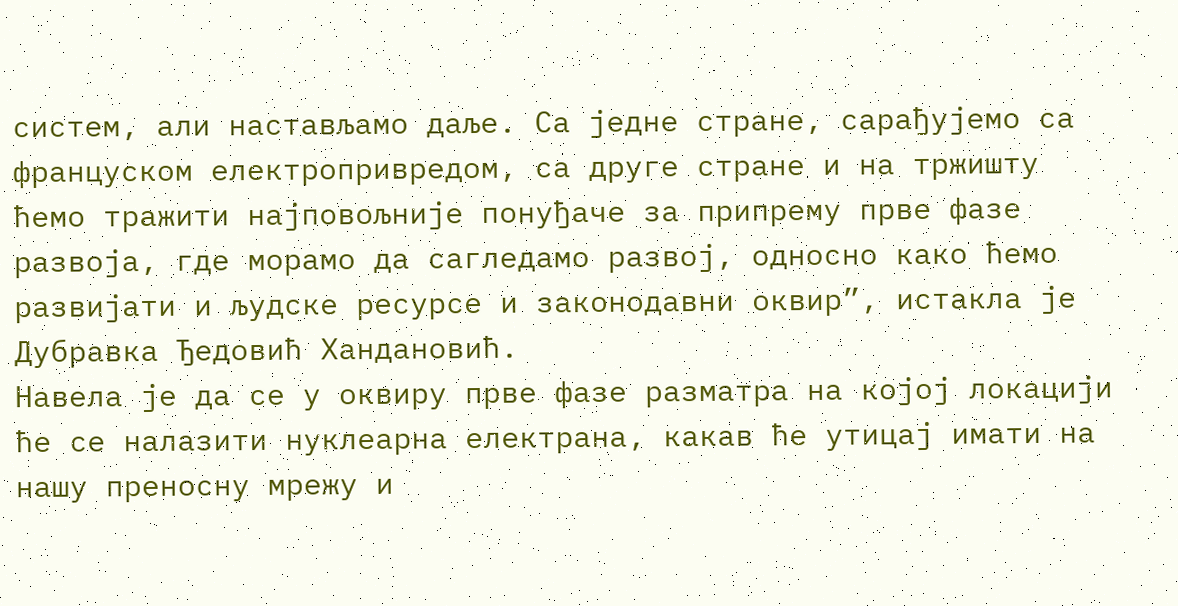систем, али настављамо даље. Са једне стране, сарађујемо са француском електропривредом, са друге стране и на тржишту ћемо тражити најповољније понуђаче за припрему прве фазе развоја, где морамо да сагледамо развој, односно како ћемо развијати и људске ресурсе и законодавни оквир”, истакла је Дубравка Ђедовић Хандановић.
Навела је да се у оквиру прве фазе разматра на којој локацији ће се налазити нуклеарна електрана, какав ће утицај имати на нашу преносну мрежу и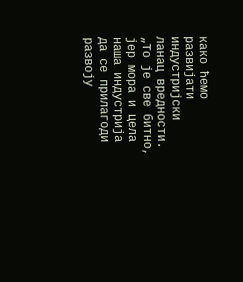како ћемо развијати индустријски ланац вредности. „То је све битно, јер мора и цела наша индустрија да се прилагоди развоју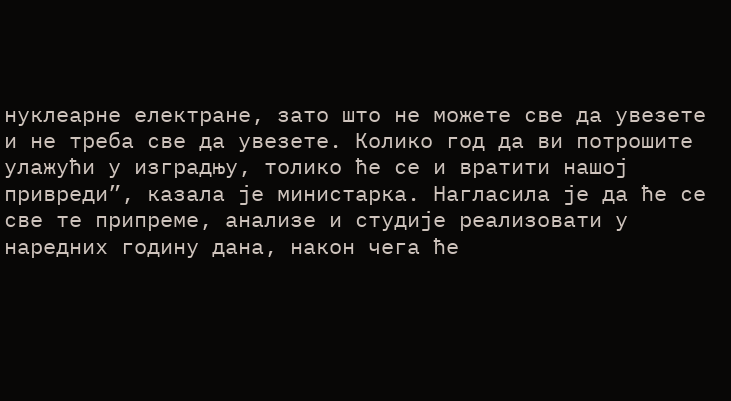нуклеарне електране, зато што не можете све да увезете и не треба све да увезете. Колико год да ви потрошите улажући у изградњу, толико ће се и вратити нашој привреди”, казала је министарка. Нагласила је да ће се све те припреме, анализе и студије реализовати у наредних годину дана, након чега ће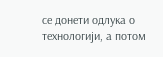се донети одлука о технологији, а потом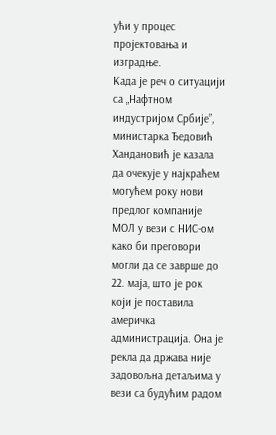ући у процес пројектовања и изградње.
Када је реч о ситуацији са „Нафтном индустријом Србије”, министарка Ђедовић Хандановић је казала да очекује у најкраћем могућем року нови предлог компаније МОЛ у вези с НИС-ом како би преговори могли да се заврше до 22. маја, што је рок који је поставила америчка администрација. Она је рекла да држава није задовољна детаљима у вези са будућим радом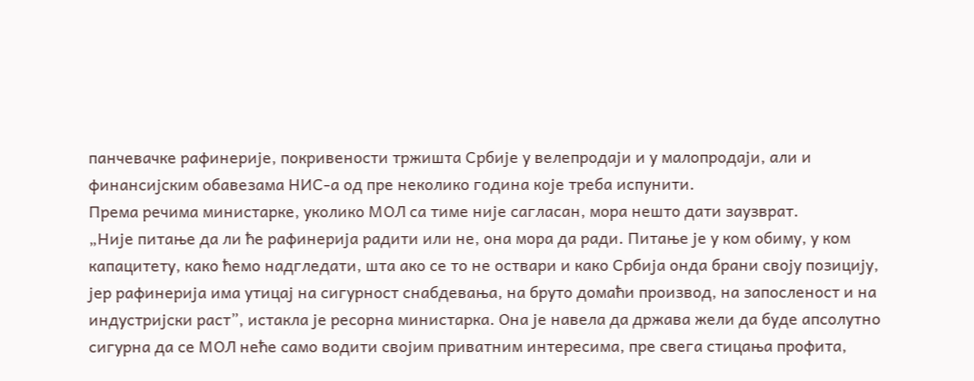панчевачке рафинерије, покривености тржишта Србије у велепродаји и у малопродаји, али и финансијским обавезама НИС-а од пре неколико година које треба испунити.
Према речима министарке, уколико МОЛ са тиме није сагласан, мора нешто дати заузврат.
„Није питање да ли ће рафинерија радити или не, она мора да ради. Питање је у ком обиму, у ком капацитету, како ћемо надгледати, шта ако се то не оствари и како Србија онда брани своју позицију, јер рафинерија има утицај на сигурност снабдевања, на бруто домаћи производ, на запосленост и на индустријски раст”, истакла је ресорна министарка. Она је навела да држава жели да буде апсолутно сигурна да се МОЛ неће само водити својим приватним интересима, пре свега стицања профита,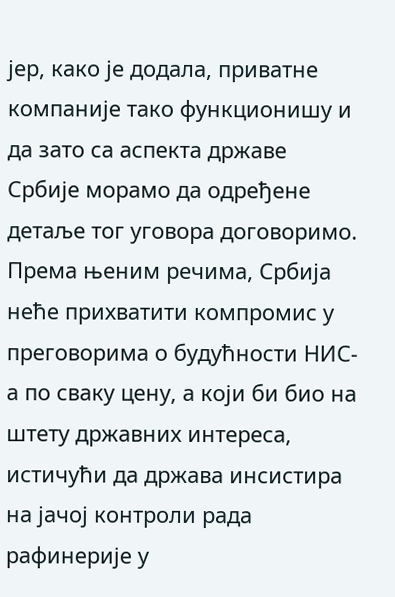јер, како је додала, приватне компаније тако функционишу и да зато са аспекта државе Србије морамо да одређене детаље тог уговора договоримо.
Према њеним речима, Србија неће прихватити компромис у преговорима о будућности НИС-а по сваку цену, а који би био на штету државних интереса, истичући да држава инсистира на јачој контроли рада рафинерије у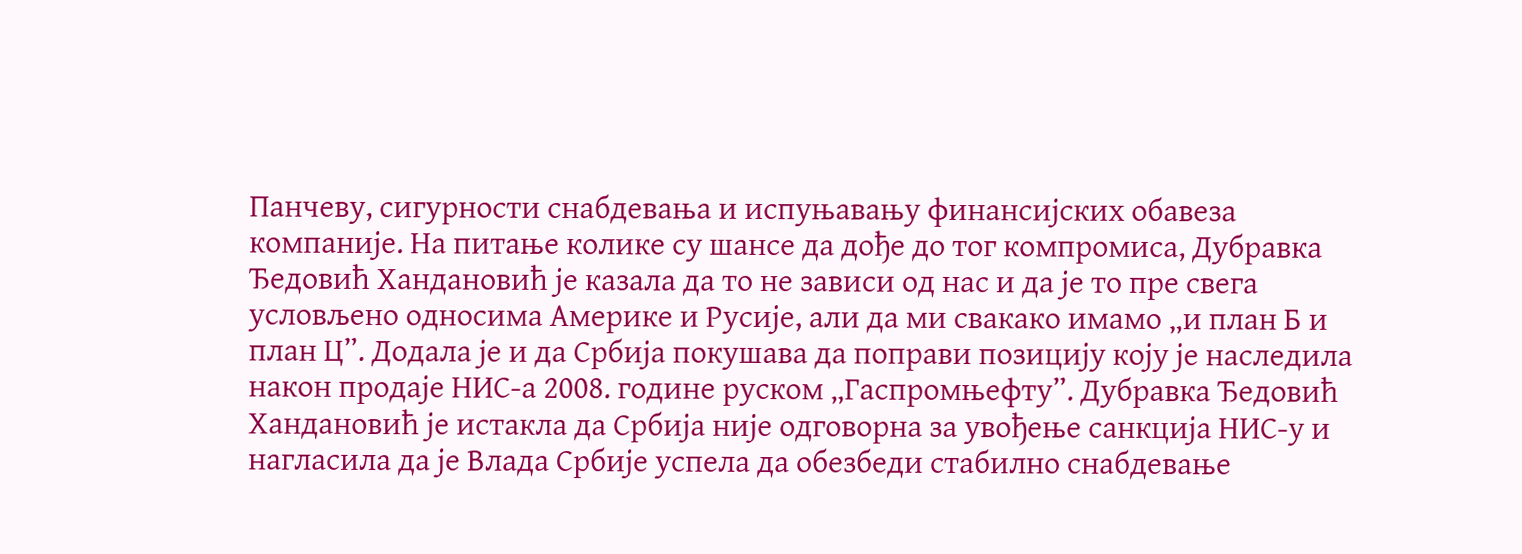Панчеву, сигурности снабдевања и испуњавању финансијских обавеза компаније. На питање колике су шансе да дође до тог компромиса, Дубравка Ђедовић Хандановић је казала да то не зависи од нас и да је то пре свега условљено односима Америке и Русије, али да ми свакако имамо „и план Б и план Ц”. Додала је и да Србија покушава да поправи позицију коју је наследила након продаје НИС-а 2008. године руском „Гаспромњефту”. Дубравка Ђедовић Хандановић је истакла да Србија није одговорна за увођење санкција НИС-у и нагласила да је Влада Србије успела да обезбеди стабилно снабдевање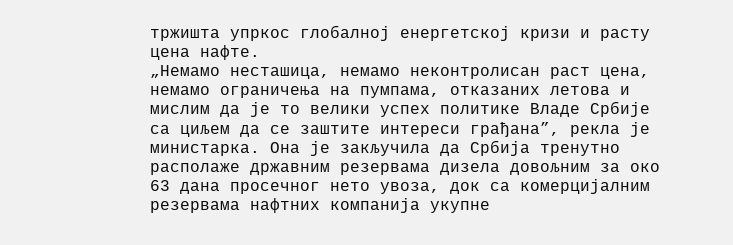тржишта упркос глобалној енергетској кризи и расту цена нафте.
„Немамо несташица, немамо неконтролисан раст цена, немамо ограничења на пумпама, отказаних летова и мислим да је то велики успех политике Владе Србије са циљем да се заштите интереси грађана”, рекла је министарка. Она је закључила да Србија тренутно располаже државним резервама дизела довољним за око 63 дана просечног нето увоза, док са комерцијалним резервама нафтних компанија укупне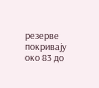резерве покривају око 83 до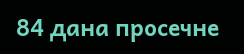84 дана просечне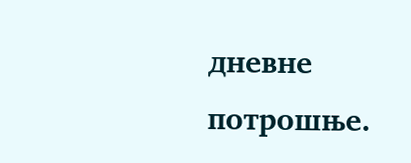дневне потрошње.